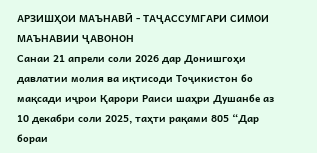АРЗИШҲОИ МАЪНАВӢ - ТАҶАССУМГАРИ СИМОИ МАЪНАВИИ ҶАВОНОН
Санаи 21 апрели соли 2026 дар Донишгоҳи давлатии молия ва иқтисоди Тоҷикистон бо мақсади иҷрои Қарори Раиси шаҳри Душанбе аз 10 декабри соли 2025, таҳти рақами 805 “Дар бораи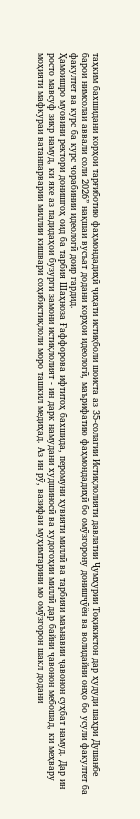таҳким бахшидани корҳои тарғиботию фаҳмондадиҳӣ ҷиҳати истиқболи шоиста аз 35-солагии Истиқлолияти давлатии Ҷумҳурии Тоқикистон дар ҳудуди шаҳри Душанбе барои нимсолаи аввали соли 2026” нақшаи вусъат додани корҳои идеологӣ, маърифатию фаҳмондадиҳӣ бо омӯзгорону донишҷӯён ва волидайни онҳо бо усули факултет ба факултет ва курс ба курс чорабинии идеологӣ доир гардид.
Ҳамоишро муовини ректори донишгоҳ оид ба тарбия Шаҳноза Ғаффорова ифтитоҳ бахшида, перомуни ҳувияти миллӣ ва тарбияи маънавии ҷавонон суҳбат намуд. Дар ин росто мавсуф зикр намуд, ки яке аз падидаҳои бузурги замони истиқлолият - ин дарк намудани худшиносӣ ва худогоҳии миллӣ дар байни ҷавонон мебошад, ки меҳвару моҳияти мафкураи ватанпарварии миллии кишвари соҳибистиқлоли моро ташкил медиҳад. Аз ин рӯ, вазифаи муҳимтарини мо омӯзгорон шакл додани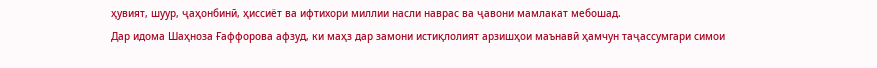ҳувият, шуур, ҷаҳонбинӣ, ҳиссиёт ва ифтихори миллии насли наврас ва ҷавони мамлакат мебошад.
Дар идома Шаҳноза Ғаффорова афзуд, ки маҳз дар замони истиқлолият арзишҳои маънавӣ ҳамчун таҷассумгари симои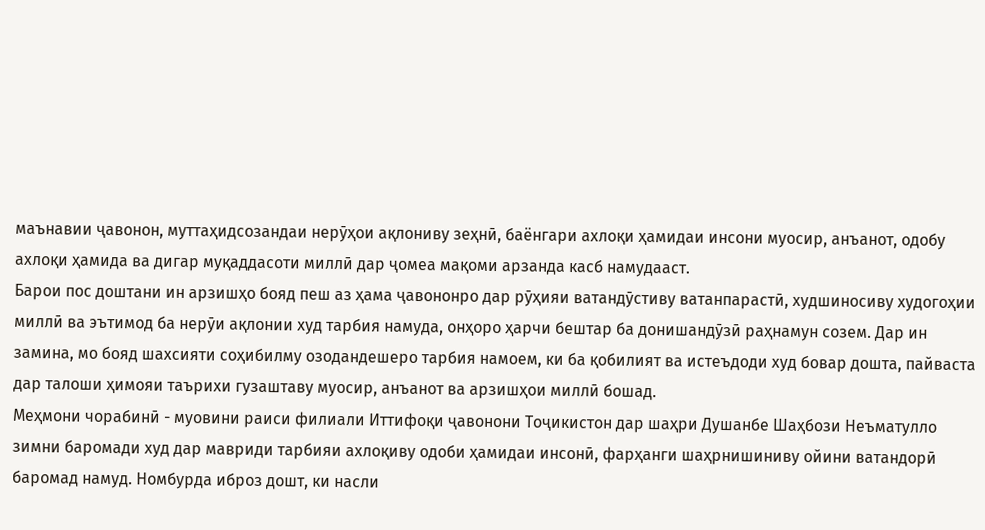маънавии ҷавонон, муттаҳидсозандаи нерӯҳои ақлониву зеҳнӣ, баёнгари ахлоқи ҳамидаи инсони муосир, анъанот, одобу ахлоқи ҳамида ва дигар муқаддасоти миллӣ дар ҷомеа мақоми арзанда касб намудааст.
Барои пос доштани ин арзишҳо бояд пеш аз ҳама ҷавононро дар рӯҳияи ватандӯстиву ватанпарастӣ, худшиносиву худогоҳии миллӣ ва эътимод ба нерӯи ақлонии худ тарбия намуда, онҳоро ҳарчи бештар ба донишандӯзӣ раҳнамун созем. Дар ин замина, мо бояд шахсияти соҳибилму озодандешеро тарбия намоем, ки ба қобилият ва истеъдоди худ бовар дошта, пайваста дар талоши ҳимояи таърихи гузаштаву муосир, анъанот ва арзишҳои миллӣ бошад.
Меҳмони чорабинӣ - муовини раиси филиали Иттифоқи ҷавонони Тоҷикистон дар шаҳри Душанбе Шаҳбози Неъматулло зимни баромади худ дар мавриди тарбияи ахлоқиву одоби ҳамидаи инсонӣ, фарҳанги шаҳрнишиниву ойини ватандорӣ баромад намуд. Номбурда иброз дошт, ки насли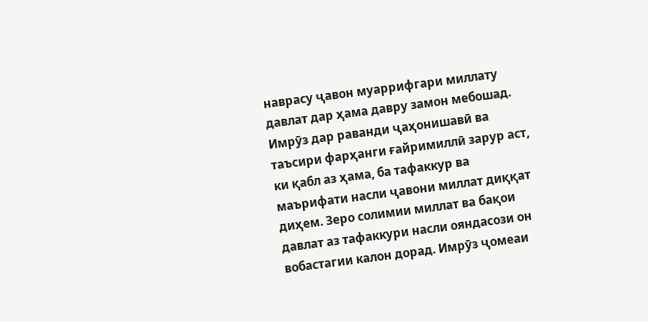наврасу ҷавон муаррифгари миллату давлат дар ҳама давру замон мебошад. Имрӯз дар раванди ҷаҳонишавӣ ва таъсири фарҳанги ғайримиллӣ зарур аст, ки қабл аз ҳама, ба тафаккур ва маърифати насли ҷавони миллат диққат диҳем. Зеро солимии миллат ва бақои давлат аз тафаккури насли ояндасози он вобастагии калон дорад. Имрӯз ҷомеаи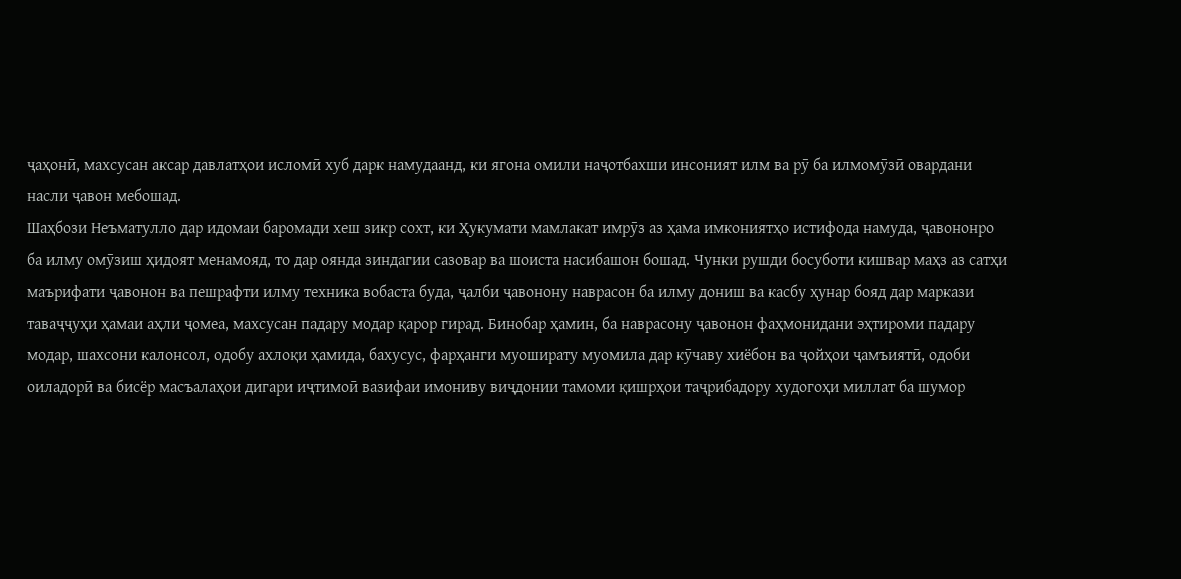ҷаҳонӣ, махсусан аксар давлатҳои исломӣ хуб дарк намудаанд, ки ягона омили наҷотбахши инсоният илм ва рӯ ба илмомӯзӣ овардани насли ҷавон мебошад.
Шаҳбози Неъматулло дар идомаи баромади хеш зикр сохт, ки Ҳукумати мамлакат имрӯз аз ҳама имкониятҳо истифода намуда, ҷавононро ба илму омӯзиш ҳидоят менамояд, то дар оянда зиндагии сазовар ва шоиста насибашон бошад. Чунки рушди босуботи кишвар маҳз аз сатҳи маърифати ҷавонон ва пешрафти илму техника вобаста буда, ҷалби ҷавонону наврасон ба илму дониш ва касбу ҳунар бояд дар маркази таваҷҷуҳи ҳамаи аҳли ҷомеа, махсусан падару модар қарор гирад. Бинобар ҳамин, ба наврасону ҷавонон фаҳмонидани эҳтироми падару модар, шахсони калонсол, одобу ахлоқи ҳамида, бахусус, фарҳанги муоширату муомила дар кӯчаву хиёбон ва ҷойҳои ҷамъиятӣ, одоби оиладорӣ ва бисёр масъалаҳои дигари иҷтимоӣ вазифаи имониву виҷдонии тамоми қишрҳои таҷрибадору худогоҳи миллат ба шумор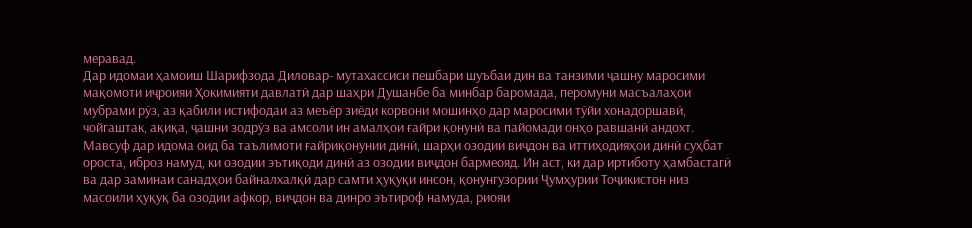меравад.
Дар идомаи ҳамоиш Шарифзода Диловар- мутахассиси пешбари шуъбаи дин ва танзими ҷашну маросими мақомоти иҷроияи Ҳокимияти давлатӣ дар шаҳри Душанбе ба минбар баромада, перомуни масъалаҳои мубрами рӯз, аз қабили истифодаи аз меъёр зиёди корвони мошинҳо дар маросими тӯйи хонадоршавӣ, чойгаштак, ақиқа, ҷашни зодрӯз ва амсоли ин амалҳои ғайри қонунӣ ва пайомади онҳо равшанӣ андохт. Мавсуф дар идома оид ба таълимоти ғайриқонунии динӣ, шарҳи озодии виҷдон ва иттиҳодияҳои динӣ суҳбат ороста, иброз намуд, ки озодии эътиқоди динӣ аз озодии виҷдон бармеояд. Ин аст, ки дар иртиботу ҳамбастагӣ ва дар заминаи санадҳои байналхалқӣ дар самти ҳуқуқи инсон, қонунгузории Ҷумҳурии Тоҷикистон низ масоили ҳуқуқ ба озодии афкор, виҷдон ва динро эътироф намуда, риояи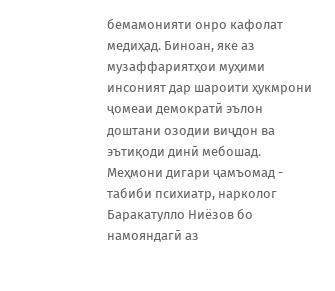бемамонияти онро кафолат медиҳад. Биноан, яке аз музаффариятҳои муҳими инсоният дар шароити ҳукмрони ҷомеаи демократӣ эълон доштани озодии виҷдон ва эътиқоди динӣ мебошад.
Меҳмони дигари ҷамъомад - табиби психиатр, нарколог Баракатулло Ниёзов бо намояндагӣ аз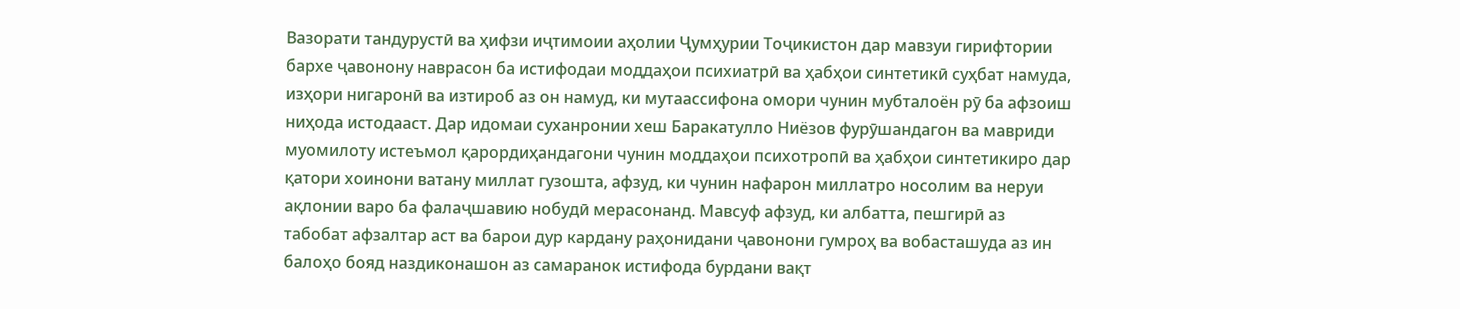Вазорати тандурустӣ ва ҳифзи иҷтимоии аҳолии Ҷумҳурии Тоҷикистон дар мавзуи гирифтории бархе ҷавонону наврасон ба истифодаи моддаҳои психиатрӣ ва ҳабҳои синтетикӣ суҳбат намуда, изҳори нигаронӣ ва изтироб аз он намуд, ки мутаассифона омори чунин мубталоён рӯ ба афзоиш ниҳода истодааст. Дар идомаи суханронии хеш Баракатулло Ниёзов фурӯшандагон ва мавриди муомилоту истеъмол қарордиҳандагони чунин моддаҳои психотропӣ ва ҳабҳои синтетикиро дар қатори хоинони ватану миллат гузошта, афзуд, ки чунин нафарон миллатро носолим ва неруи ақлонии варо ба фалаҷшавию нобудӣ мерасонанд. Мавсуф афзуд, ки албатта, пешгирӣ аз табобат афзалтар аст ва барои дур кардану раҳонидани ҷавонони гумроҳ ва вобасташуда аз ин балоҳо бояд наздиконашон аз самаранок истифода бурдани вақт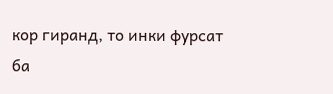кор гиранд, то инки фурсат ба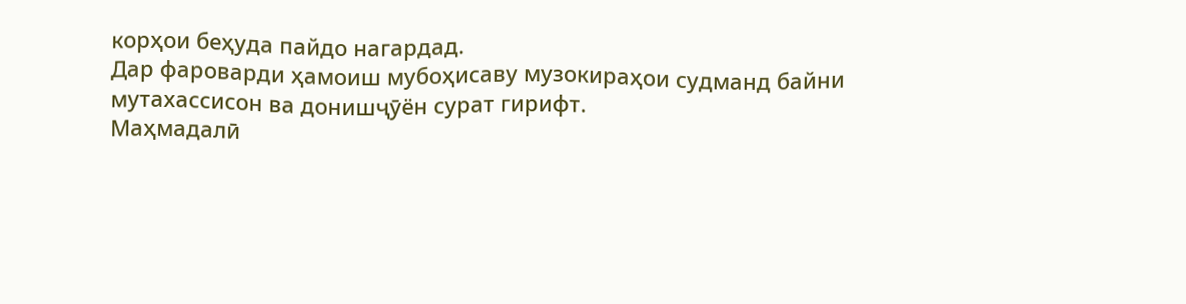корҳои беҳуда пайдо нагардад.
Дар фароварди ҳамоиш мубоҳисаву музокираҳои судманд байни мутахассисон ва донишҷӯён сурат гирифт.
Маҳмадалӣ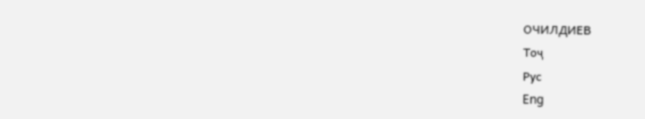ОЧИЛДИЕВ
Тоҷ
Рус
Eng